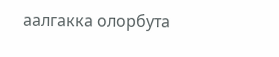аалгакка олорбута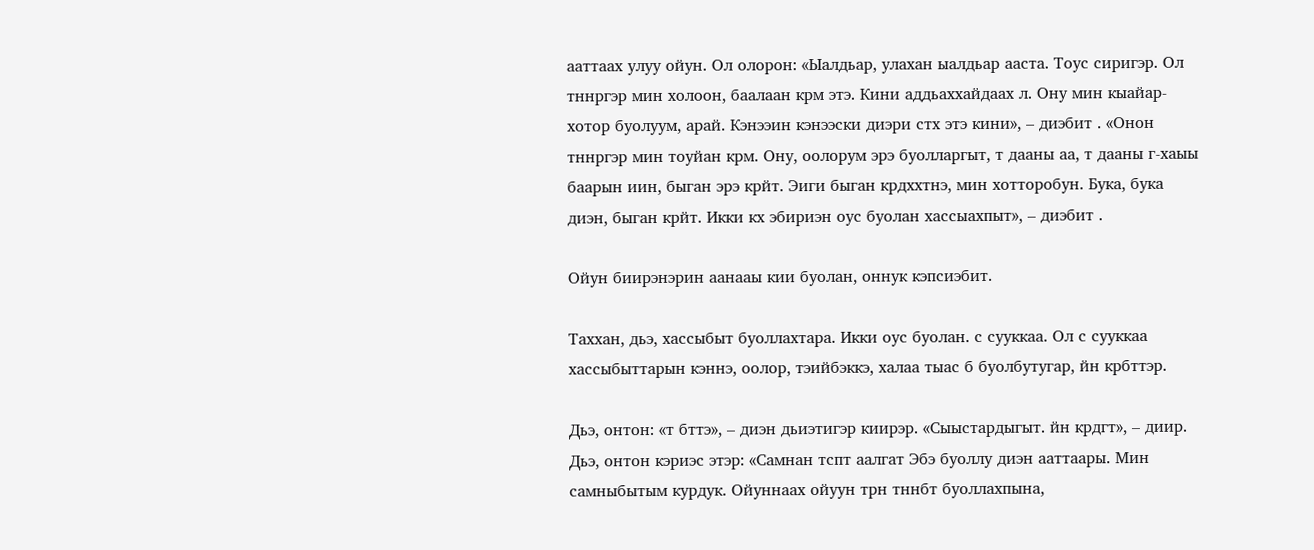ааттаах улуу ойун. Ол олорон: «Ыалдьар, улахан ыалдьар ааста. Тоус сиригэр. Ол тннргэр мин холоон, баалаан крм этэ. Кини аддьаххайдаах л. Ону мин кыайар-хотор буолуум, арай. Кэнээин кэнээски диэри стх этэ кини», – диэбит . «Онон тннргэр мин тоуйан крм. Ону, оолорум эрэ буолларгыт, т дааны аа, т дааны г-хаыы баарын иин, быган эрэ крйт. Эиги быган крдххтнэ, мин хотторобун. Бука, бука диэн, быган крйт. Икки кх эбириэн оус буолан хассыахпыт», – диэбит .

Ойун биирэнэрин аанааы кии буолан, оннук кэпсиэбит.

Таххан, дьэ, хассыбыт буоллахтара. Икки оус буолан. с сууккаа. Ол с сууккаа хассыбыттарын кэннэ, оолор, тэийбэккэ, халаа тыас б буолбутугар, йн крбттэр.

Дьэ, онтон: «т бттэ», – диэн дьиэтигэр киирэр. «Сыыстардыгыт. йн крдгт», – диир. Дьэ, онтон кэриэс этэр: «Самнан тспт аалгат Эбэ буоллу диэн ааттаары. Мин самныбытым курдук. Ойуннаах ойуун трн тннбт буоллахпына,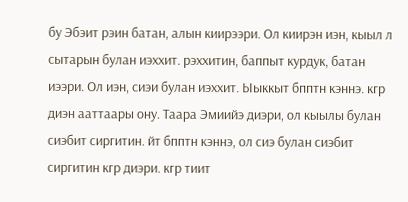бу Эбэит рэин батан, алын киирээри. Ол киирэн иэн, кыыл л сытарын булан иэххит. рэххитин, баппыт курдук, батан иээри. Ол иэн, сиэи булан иэххит. Ыыккыт бпптн кэннэ. кгр диэн ааттаары ону. Таара Эмиийэ диэри, ол кыылы булан сиэбит сиргитин. йт бпптн кэннэ, ол сиэ булан сиэбит сиргитин кгр диэри. кгр тиит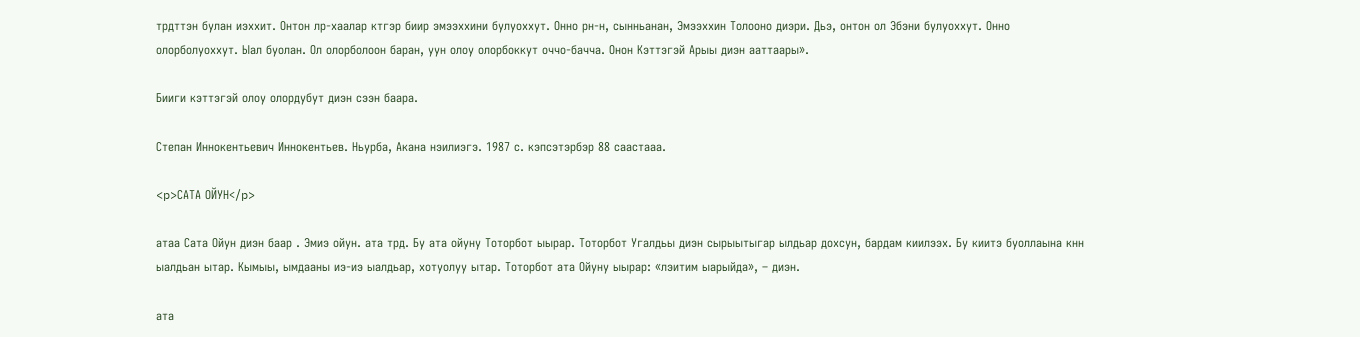трдттэн булан иэххит. Онтон лр-хаалар ктгэр биир эмээххини булуоххут. Онно рн-н, сынньанан, Эмээххин Толооно диэри. Дьэ, онтон ол Эбэни булуоххут. Онно олорболуоххут. Ыал буолан. Ол олорболоон баран, уун олоу олорбоккут оччо-бачча. Онон Кэттэгэй Арыы диэн ааттаары».

Бииги кэттэгэй олоу олордубут диэн сээн баара.

Степан Иннокентьевич Иннокентьев. Ньурба, Акана нэилиэгэ. 1987 с. кэпсэтэрбэр 88 саастааа.

<p>САТА ОЙУН</p>

атаа Сата Ойун диэн баар . Эмиэ ойун. ата трд. Бу ата ойуну Тоторбот ыырар. Тоторбот Угалдьы диэн сырыытыгар ылдьар дохсун, бардам киилээх. Бу киитэ буоллаына кнн ыалдьан ытар. Кымыы, ымдааны иэ-иэ ыалдьар, хотуолуу ытар. Тоторбот ата Ойуну ыырар: «лэитим ыарыйда», – диэн.

ата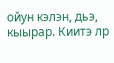ойун кэлэн, дьэ, кыырар. Киитэ лр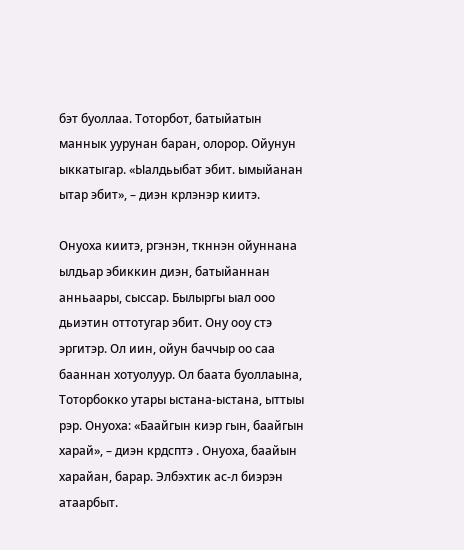бэт буоллаа. Тоторбот, батыйатын маннык уурунан баран, олорор. Ойунун ыккатыгар. «Ыалдьыбат эбит. ымыйанан ытар эбит», – диэн крлэнэр киитэ.

Онуоха киитэ, ргэнэн, ткннэн ойуннана ылдьар эбиккин диэн, батыйаннан анньаары, сыссар. Былыргы ыал ооо дьиэтин оттотугар эбит. Ону ооу стэ эргитэр. Ол иин, ойун баччыр оо саа бааннан хотуолуур. Ол баата буоллаына, Тоторбокко утары ыстана-ыстана, ыттыы рэр. Онуоха: «Баайгын киэр гын, баайгын харай», – диэн крдсптэ . Онуоха, баайын харайан, барар. Элбэхтик ас-л биэрэн атаарбыт.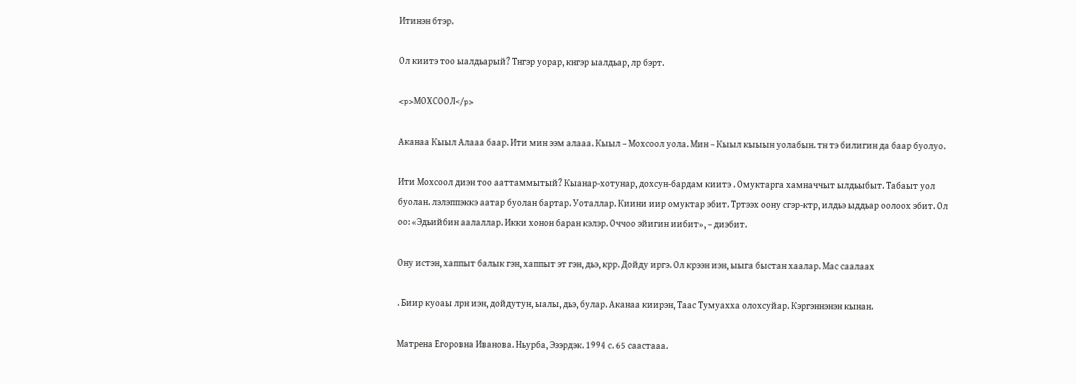Итинэн бтэр.

Ол киитэ тоо ыалдьарый? Тнгэр уорар, кнгэр ыалдьар, лр бэрт.

<p>МОХСООЛ</p>

Аканаа Кыыл Алааа баар. Ити мин ээм алааа. Кыыл – Мохсоол уола. Мин – Кыыл кыыын уолабын. тн тэ билигин да баар буолуо.

Ити Мохсоол диэн тоо ааттаммытый? Кыанар-хотунар, дохсун-бардам киитэ . Омуктарга хамначчыт ылдьыбыт. Табаыт уол буолан. лэлэппэккэ аатар буолан бартар. Уоталлар. Киини иир омуктар эбит. Тртээх оону сгэр-ктр, илдьэ ыддьар оолоох эбит. Ол оо: «Эдьийбин аалаллар. Икки хонон баран кэлэр. Оччоо эйигин иибит», – диэбит.

Ону истэн, хаппыт балык гэн, хаппыт эт гэн, дьэ, крр. Дойду иргэ. Ол крээн иэн, ыыга быстан хаалар. Мас саалаах

. Биир куоаы лрн иэн, дойдутун, ыалы, дьэ, булар. Аканаа киирэн, Таас Тумуахха олохсуйар. Кэргэннэнэн кынан.

Матрена Егоровна Иванова. Ньурба, Эээрдэк. 1994 с. 65 саастааа.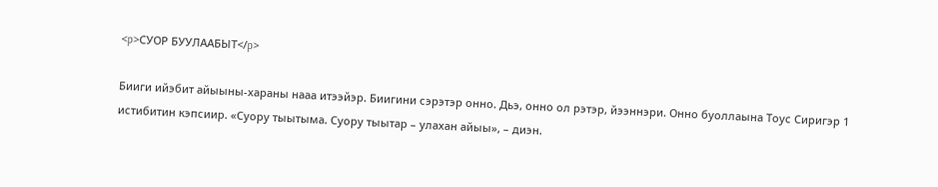<p>СУОР БУУЛААБЫТ</p>

Бииги ийэбит айыыны-хараны нааа итээйэр. Биигини сэрэтэр онно. Дьэ, онно ол рэтэр, йээннэри. Онно буоллаына Тоус Сиригэр 1 истибитин кэпсиир. «Суору тыытыма. Суору тыытар – улахан айыы», – диэн.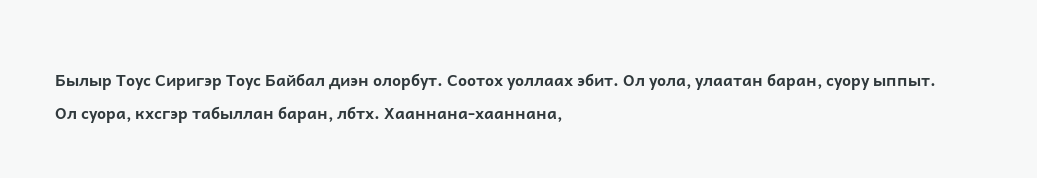Былыр Тоус Сиригэр Тоус Байбал диэн олорбут. Соотох уоллаах эбит. Ол уола, улаатан баран, суору ыппыт. Ол суора, кхсгэр табыллан баран, лбтх. Хааннана-хааннана,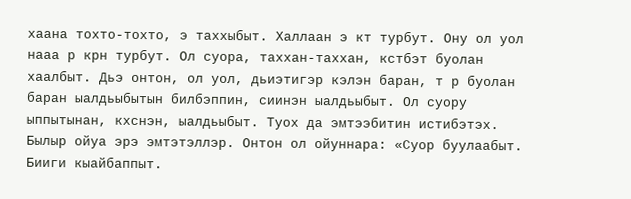хаана тохто-тохто, э таххыбыт. Халлаан э кт турбут. Ону ол уол нааа р крн турбут. Ол суора, таххан-таххан, кстбэт буолан хаалбыт. Дьэ онтон, ол уол, дьиэтигэр кэлэн баран, т р буолан баран ыалдьыбытын билбэппин, сиинэн ыалдьыбыт. Ол суору ыппытынан, кхснэн, ыалдьыбыт. Туох да эмтээбитин истибэтэх. Былыр ойуа эрэ эмтэтэллэр. Онтон ол ойуннара: «Суор буулаабыт. Бииги кыайбаппыт.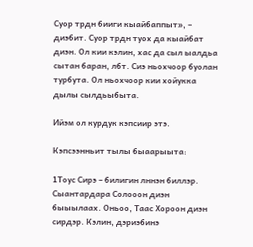Суор трдн бииги кыайбаппыт», – диэбит. Суор трдн туох да кыайбат диэн. Ол кии кэлин, хас да сыл ыалдьа сытан баран, лбт. Сиэ ньохчоор буолан турбута. Ол ньохчоор кии хойукка дылы сылдьыбыта.

Ийэм ол курдук кэпсиир этэ.

Кэпсээнньит тылы быаарыыта:

1Тоус Сирэ – билигин лннэн биллэр. Сыантардара Солооон диэн быыылаах. Оньоо, Таас Хороон диэн сирдэр. Кэлин, дэриэбинэ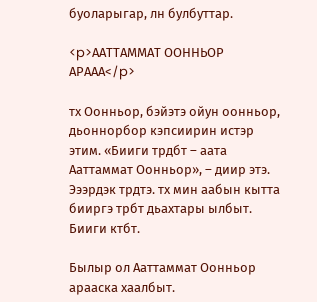буоларыгар, лн булбуттар.

<p>ААТТАММАТ ООННЬОР АРААА</p>

тх Оонньор, бэйэтэ ойун оонньор, дьоннорбор кэпсиирин истэр этим. «Бииги трдбт – аата Ааттаммат Оонньор», – диир этэ. Эээрдэк трдтэ. тх мин аабын кытта бииргэ трбт дьахтары ылбыт. Бииги ктбт.

Былыр ол Ааттаммат Оонньор арааска хаалбыт.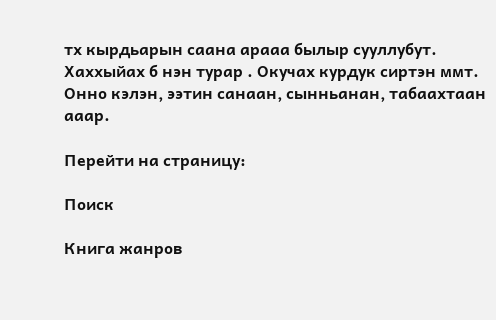тх кырдьарын саана арааа былыр сууллубут. Хаххыйах б нэн турар . Окучах курдук сиртэн ммт. Онно кэлэн, ээтин санаан, сынньанан, табаахтаан ааар.

Перейти на страницу:

Поиск

Книга жанров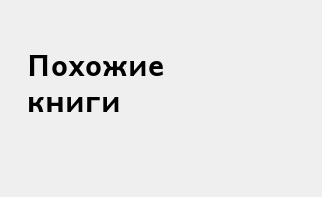Похожие книги